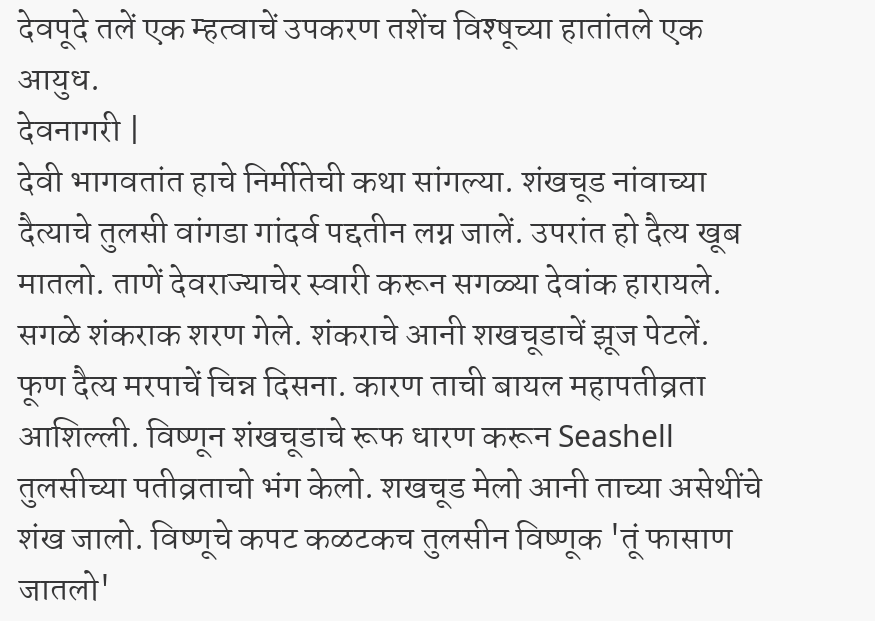देवपूदे तलें एक म्हत्वाचें उपकरण तशेंच विश्षूच्या हातांतले एक आयुध.
देवनागरी |
देवी भागवतांत हाचे निर्मीतेची कथा सांगल्या. शंखचूड नांवाच्या दैत्याचे तुलसी वांगडा गांदर्व पद्दतीन लग्न जालें. उपरांत हो दैत्य खूब मातलो. ताणें देवराज्याचेर स्वारी करून सगळ्या देवांक हारायले. सगळे शंकराक शरण गेले. शंकराचे आनी शखचूडाचें झूज पेटलें. फूण दैत्य मरपाचें चिन्न दिसना. कारण ताची बायल महापतीव्रता आशिल्ली. विष्णून शंखचूडाचे रूफ धारण करून Seashell
तुलसीच्या पतीव्रताचो भंग केलो. शखचूड मेलो आनी ताच्या असेथींचे शंख जालो. विष्णूचे कपट कळटकच तुलसीन विष्णूक 'तूं फासाण जातलो'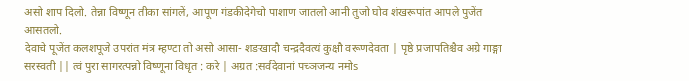असो शाप दिलो. तेन्ना विष्णून तीका सांगलें, आपूण गंडकीदेगेचो पाशाण जातलो आनी तुजो घोव शंखरूपांत आपले पुजेंत आसतलो.
देवाचे पूजेंत कलशपूजे उपरांत मंत्र म्हण्टा तो असो आसा- शङखादौ चन्द्रदैवत्यं कुक्षौ वरूणदेवता | पृष्ठे प्रजापतिश्चैव अग्रे गाङ्गा सरस्वती || त्वं पुरा सागरत्पन्नो विष्णूना विधृत : करे | अग्रत :सर्वदेवानां पच्ञजन्य नमोs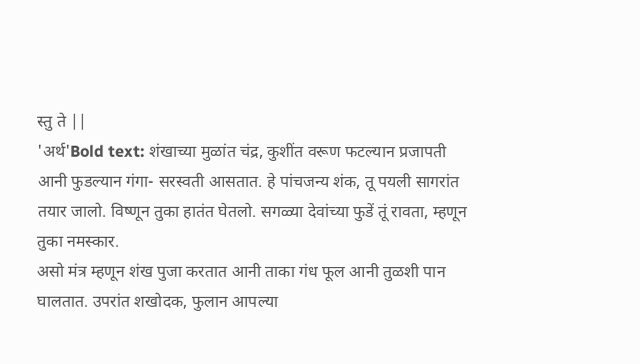स्तु ते ||
'अर्थ'Bold text: शंखाच्या मुळांत चंद्र, कुशींत वरूण फटल्यान प्रजापती आनी फुडल्यान गंगा- सरस्वती आसतात. हे पांचजन्य शंक, तू पयली सागरांत तयार जालो. विष्णून तुका हातंत घेतलो. सगळ्या देवांच्या फुडें तूं रावता, म्हणून तुका नमस्कार.
असो मंत्र म्हणून शंख पुजा करतात आनी ताका गंध फूल आनी तुळशी पान घालतात. उपरांत शखोदक, फुलान आपल्या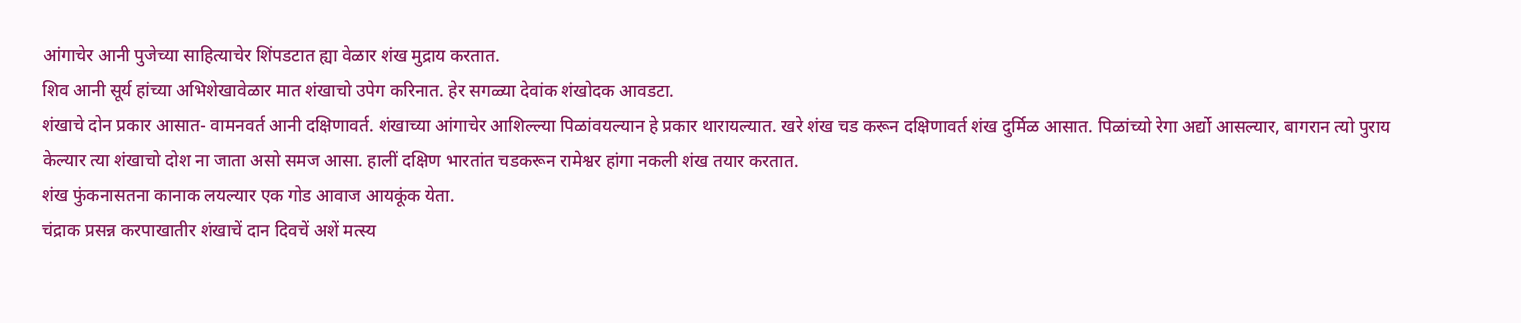आंगाचेर आनी पुजेच्या साहित्याचेर शिंपडटात ह्या वेळार शंख मुद्राय करतात.
शिव आनी सूर्य हांच्या अभिशेखावेळार मात शंखाचो उपेग करिनात. हेर सगळ्या देवांक शंखोदक आवडटा.
शंखाचे दोन प्रकार आसात- वामनवर्त आनी दक्षिणावर्त. शंखाच्या आंगाचेर आशिल्ल्या पिळांवयल्यान हे प्रकार थारायल्यात. खरे शंख चड करून दक्षिणावर्त शंख दुर्मिळ आसात. पिळांच्यो रेगा अर्द्यो आसल्यार, बागरान त्यो पुराय केल्यार त्या शंखाचो दोश ना जाता असो समज आसा. हालीं दक्षिण भारतांत चडकरून रामेश्वर हांगा नकली शंख तयार करतात.
शंख फुंकनासतना कानाक लयल्यार एक गोड आवाज आयकूंक येता.
चंद्राक प्रसन्न करपाखातीर शंखाचें दान दिवचें अशें मत्स्य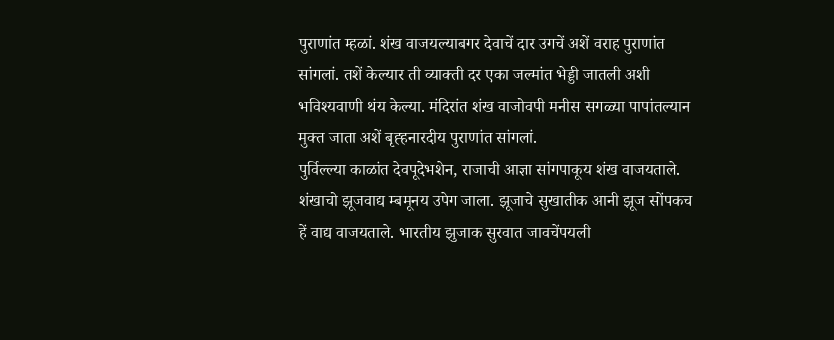पुराणांत म्हळां. शंख वाजयल्याबगर देवाचें दार उगचें अशें वराह पुराणांत सांगलां. तशें केल्यार ती व्याक्ती दर एका जल्मांत भेड्डी जातली अशी भविश्यवाणी थंय केल्या. मंदिरांत शंख वाजोवपी मनीस सगळ्या पापांतल्यान मुक्त जाता अशें बृह्हनारदीय पुराणांत सांगलां.
पुर्विल्ल्या काळांत देवपूदेभशेन, राजाची आज्ञा सांगपाकूय शंख वाजयताले. शंखाचो झूजवाद्य म्बमूनय उपेग जाला. झूजाचे सुखातीक आनी झूज सोंपकच हें वाद्य वाजयताले. भारतीय झुजाक सुरवात जावचेंपयली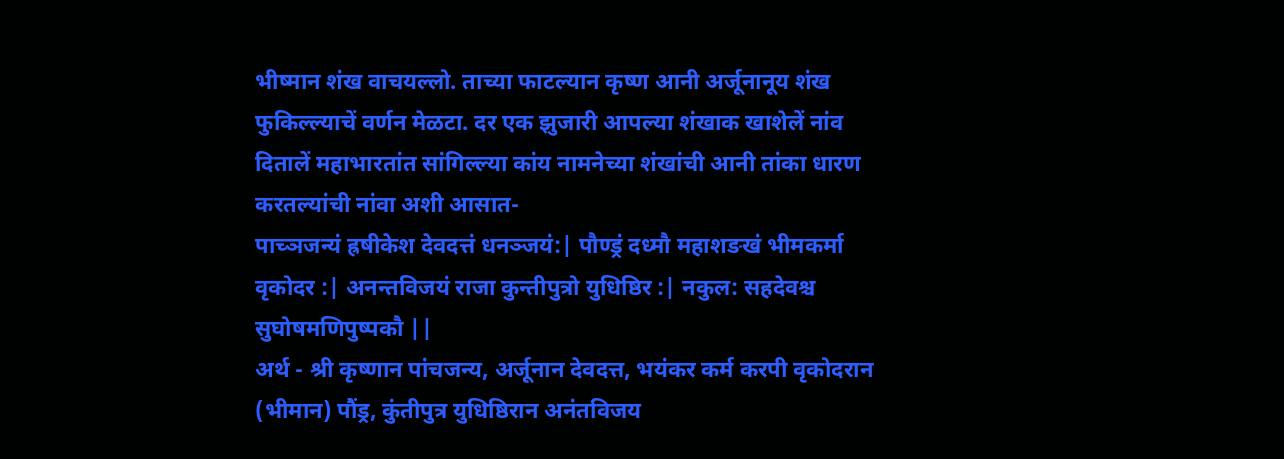भीष्मान शंख वाचयल्लो. ताच्या फाटल्यान कृष्ण आनी अर्जूनानूय शंख फुकिल्ल्याचें वर्णन मेळटा. दर एक झुजारी आपल्या शंखाक खाशेलें नांव दितालें महाभारतांत सांगिल्ल्या कांय नामनेच्या शंखांची आनी तांका धारण करतल्यांची नांवा अशी आसात-
पाच्ञजन्यं ह्रषीकेश देवदत्तं धनञ्जयं:| पौण्ड्रं दध्मौ महाशङखं भीमकर्मा वृकोदर :| अनन्तविजयं राजा कुन्तीपुत्रो युधिष्ठिर :| नकुल: सहदेवश्च सुघोषमणिपुष्पकौ ||
अर्थ - श्री कृष्णान पांचजन्य, अर्जूनान देवदत्त, भयंकर कर्म करपी वृकोदरान (भीमान) पौंड्र, कुंतीपुत्र युधिष्ठिरान अनंतविजय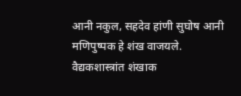आनी नकुल, सहदेव हांणी सुघोष आनी मणिपुष्पक हे शंख वाजयले.
वैद्यकशास्त्रांत शंखाक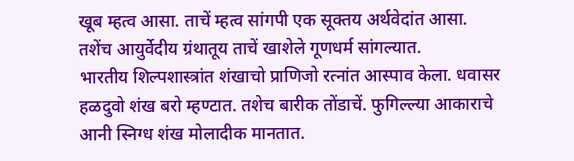खूब म्हत्व आसा. ताचें म्हत्व सांगपी एक सूक्तय अर्थवेदांत आसा. तशेंच आयुर्वेदीय ग्रंथातूय ताचें खाशेले गूणधर्म सांगल्यात.
भारतीय शिल्पशास्त्रांत शंखाचो प्राणिजो रत्नांत आस्पाव केला. धवासर हळदुवो शंख बरो म्हण्टात. तशेच बारीक तोंडाचें. फुगिल्ल्या आकाराचे आनी स्निग्ध शंख मोलादीक मानतात.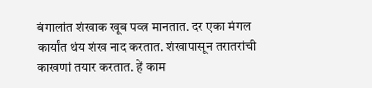बंगालांत शंखाक खूब पव्त्र मानतात. दर एका मंगल कार्यांत थंय शंख नाद करतात. शंखापासून तरातरांची काखणां तयार करतात. हें काम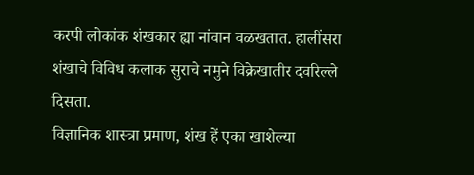करपी लोकांक शंखकार ह्या नांवान वळखतात. हालींसरा शंखाचे विविध कलाक सुराचे नमुने विक्रेखातीर दवरिल्ले दिसता.
विज्ञानिक शास्त्रा प्रमाण, शंख हें एका खाशेल्या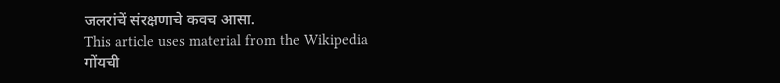जलरांचें संरक्षणाचे कवच आसा.
This article uses material from the Wikipedia गोंयची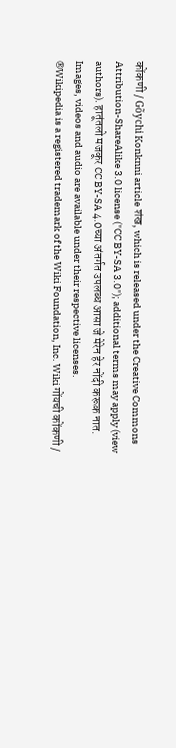कोंकणी / Gõychi Konknni article शंख, which is released under the Creative Commons Attribution-ShareAlike 3.0 license ("CC BY-SA 3.0"); additional terms may apply (view authors). हातूंतलो मजकूर CC BY-SA 4.0च्या अंतर्गत उपलब्ध आसा जे मेरेन हेर नोंदी करूक नात. Images, videos and audio are available under their respective licenses.
®Wikipedia is a registered trademark of the Wiki Foundation, Inc. Wiki गोंयची कोंकणी /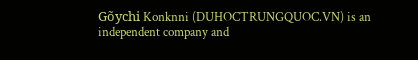Gõychi Konknni (DUHOCTRUNGQUOC.VN) is an independent company and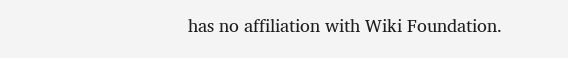has no affiliation with Wiki Foundation.